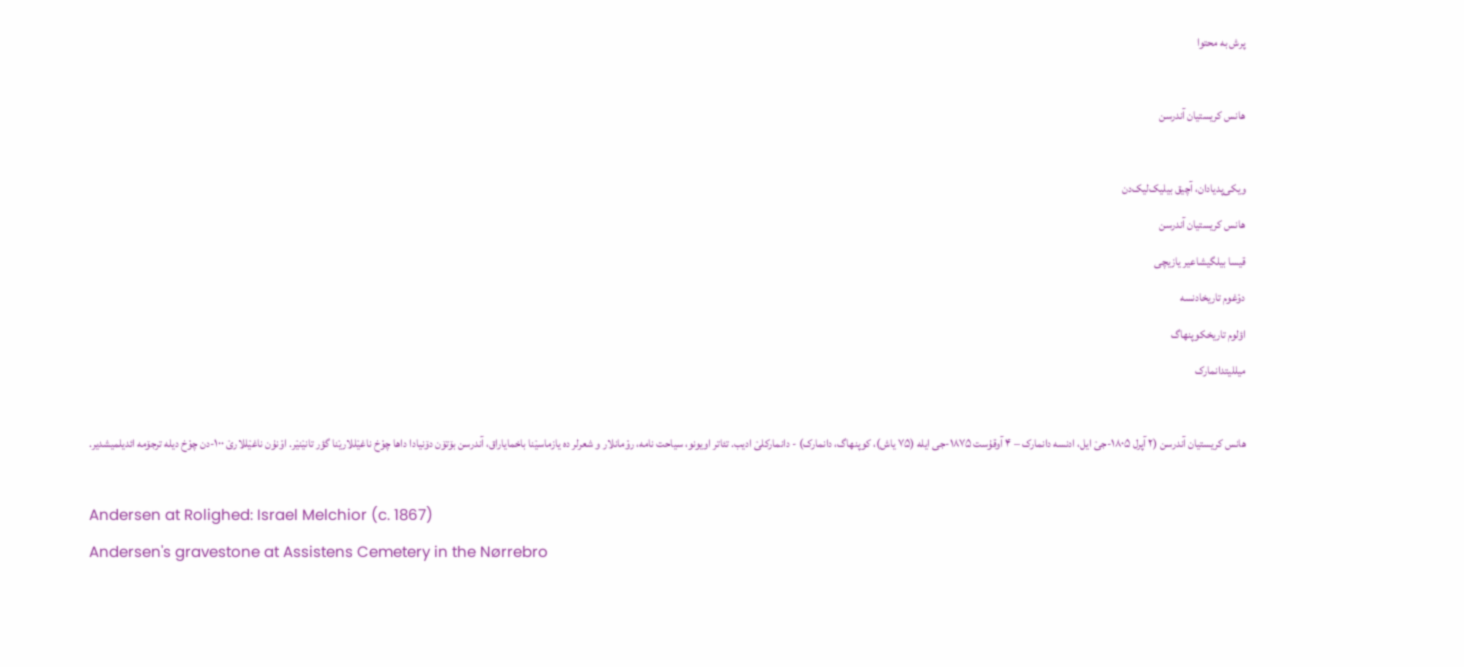پرش به محتوا

هانس کریستیان آندرسن

ویکی‌پدیادان، آچیق بیلیک‌لیک‌دن
هانس کریستیان آندرسن
قیسا بیلگیشاعیر یازیچی
دوْغوم تاریخادنسه
اؤلوم تاریخکوپنهاگ
میللیتدانمارک

هانس کریستیان آندرسن (۲ آپرل ۱۸۰۵-جیٛ ایل، ادنسه دانمارک – ۴ آوقۇست ۱۸۷۵-جی ایله (۷۵ یاش)، کوپنهاگ، دانمارک) - دانمارکلیٛ ادیب. تئاتر اویونو، سیاحت نامه، روْمانلار و شعرلر ده یازماسیٛنا باخمایاراق، آندرسن بۆتۆن دۆنیادا داها چوْخ ناغیٛللاریٛنا گؤر تانیٛنیٛر. اوْنۇن ناغیٛللاریٛ ۱۰۰-دن چوْخ دیله ترجۆمه ائدیلمیشدیر.

Andersen at Rolighed: Israel Melchior (c. 1867)
Andersen's gravestone at Assistens Cemetery in the Nørrebro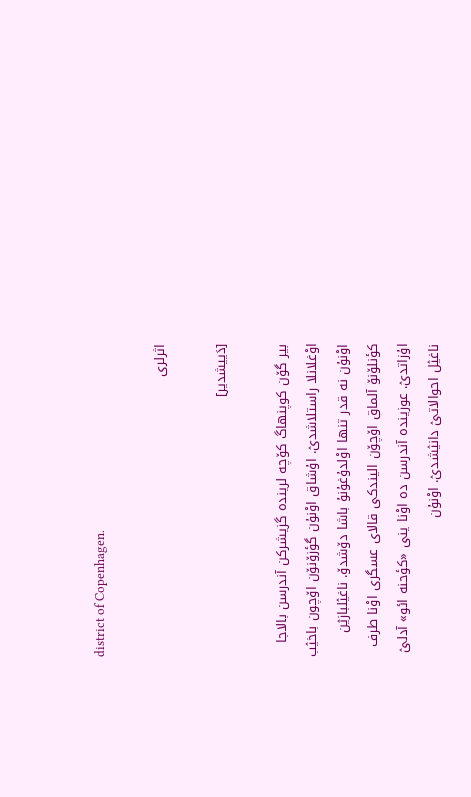district of Copenhagen.

اثرلری

[دَییشدیر]

بیر گۆن کوپنهاگ کۆچه لرینده گزیشرکن آندرسن بالاجا اوْغلانلا راستلاشدیٛ. اۇشاق اوْنۇن گؤزۆنۆن اۆچون باخیٛب اوْنۇن نه قدر تنها اوْلدۇغۇنۇ باشا دۆشدۆ. ناغیٛلبازیٛن کؤنلۆنۆ آلماق اۆچۆن الیندکی قالای عسگری اوْنا طرف اۇزاتدیٛ. عوزینده آندرسن ده اوْنا ینی «کؤحنه ائو» آدلیٛ ناغیٛل احوالاتیٛ دانیٛشدیٛ. اوْنۇن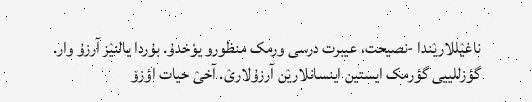ناغیٛللاریٛندا -نصیحت، عیبرت درسی ورمک منظورو یوْخدۇ. بۇردا یالنیٛز آرزۇ وار. گؤزللییی گؤرمک ایستین اینسانلاریٛن آرزۇلاریٛ. آخیٛ حیات اؤزۆ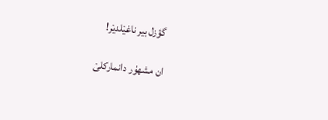گؤزل بیر ناغیٛلدیٛر!

ان مشهۇر دانمارکلیٛ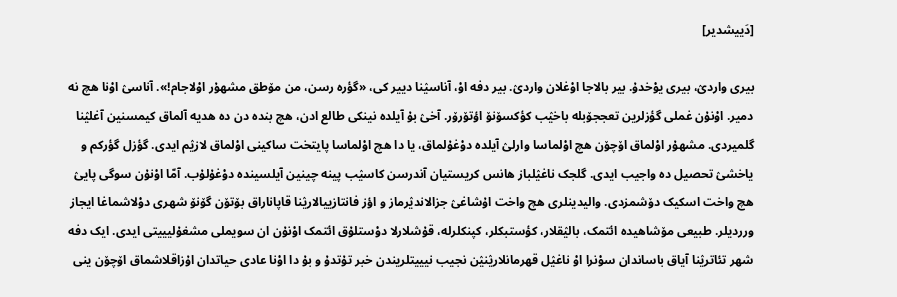[دَییشدیر]

بیری واردیٛ، بیری یوْخدۇ. بیر بالاجا اوْغلان واردیٛ. بیر دفه اوْ، آناسیٛنا دییر کی، «گؤره رسن، من مۆطق مشهۇر اوْلاجام!». آناسیٛ اوْنا هچ نه دمیر. اوْنۇن غملی گؤزلرین تعججۆبله باخیٛب کؤکسۆنۆ اؤتۆرۆر. آخیٛ بۇ آیلده نینکی طالع ادن، هچ بنده دن ده هدیه آلماق کیمسنین آغلیٛنا گلمیردی. مشهۇر اوْلماق اۆچۆن هچ اوْلماسا وارلیٛ آیلده دوْغۇلماق، یا دا هچ اوْلماسا پایتخت ساکینی اوْلماق لازیٛم ایدی. گؤزل گؤرکم و یاخشیٛ تحصیل ده واجیب ایدی. گلجک ناغیٛلباز هانس کریستیان آندرسن کاسیٛب پینه چینین آیلسینده دوْغۇلۇب. آمّا اوْنۇن سوگی پاییٛ هچ واخت اسکیک دۆشمزدی. والیدینلری هچ واخت اۇشاغیٛ جزالاندیٛرماز و اؤز فانتازییالاریٛنا قاپاناراق بۆتۆن گۆنۆ شهری دوْلاشماغا ایجاز ورردیلر. طبیعی مۆشاهیده ائتمک، بالیٛقلار، کؤستبکلر، کپنکلرله، قۇشلارلا دوْستلۇق ائتمک اوْنۇن ان سویملی مشغۇلیییتی ایدی. ایک دفه شهر تئاتریٛنا آیاق باساندان سوْنرا اوْ ناغیٛل قهرمانلاریٛنیٛن نجیب نیییتلریندن خبر تۇتدۇ و بۇ دا اوْنا عادی حیاتدان اۇزاقلاشماق اۆچۆن ینی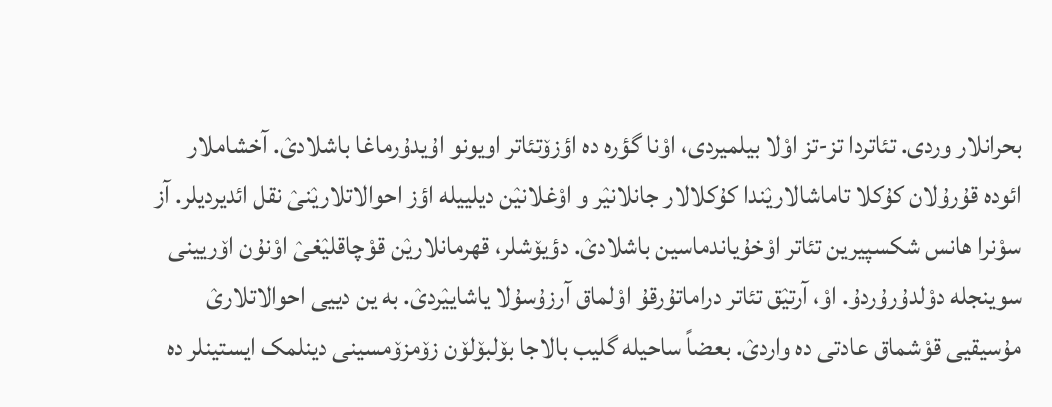بحرانلار وردی. تئاتردا تز-تز اوْلا بیلمیردی، اوْنا گؤره ده اؤزۆتئاتر اویونو اۇیدۇرماغا باشلادیٛ. آخشاملار ائوده قۇرۇلان کۇکلا تاماشالاریٛندا کۇکلالار جانلانیٛر و اوْغلانیٛن دیلییله اؤز احوالاتلاریٛنیٛ نقل ائدیردیلر. آز سوْنرا هانس شکسپیرین تئاتر اوْخۇیاندماسین باشلادیٛ. دؤیۆشلر، قهرمانلاریٛن قوْچاقلیٛغیٛ اوْنۇن اۆریینی سوینجله دوْلدۇرۇردۇ. اوْ، آرتیٛق تئاتر دراماتۇرقۇ اوْلماق آرزۇسۇلا یاشاییٛردیٛ. به ین دییی احوالاتلاریٛ مۇسیقیی قوْشماق عادتی ده واردیٛ. بعضاً ساحیله گلیب بالاجا بۆلبۆلۆن زۆمزۆمسینی دینلمک ایستینلر ده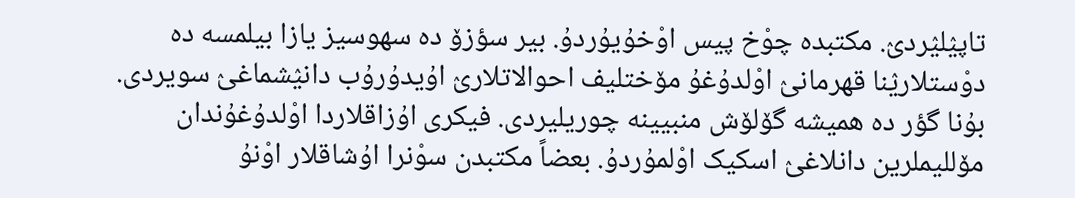تاپیٛلیٛردیٛ. مکتبده چوْخ پیس اوْخۇیۇردۇ. بیر سؤزۆ ده سهوسیز یازا بیلمسه ده دوْستلاریٛنا قهرمانیٛ اوْلدۇغۇ مۆختلیف احوالاتلاریٛ اۇیدۇرۇب دانیٛشماغیٛ سویردی. بۇنا گؤر ده همیشه گۆلۆش منبیینه چوریلیردی. فیکری اۇزاقلاردا اوْلدۇغۇندان مۆللیملرین دانلاغیٛ اسکیک اوْلمۇردۇ. بعضاً مکتبدن سوْنرا اۇشاقلار اوْنۇ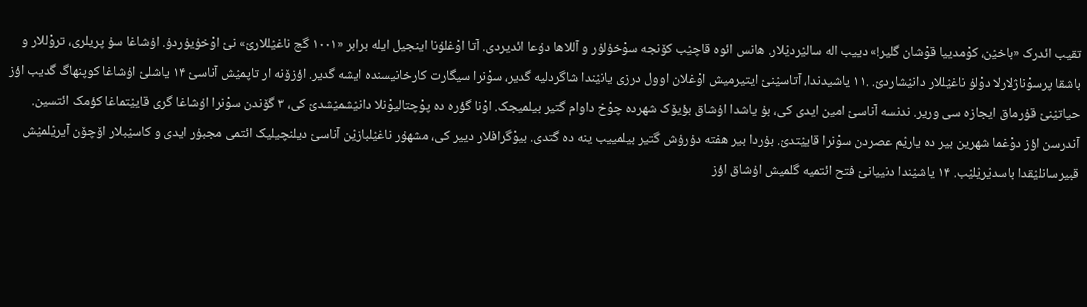تقیب ائدرک «باخیٛن، کوْمدییا قوْشان گلیر!» دییب اله سالیٛردیٛلار. هانس ائوه قاچیٛب کۆنجه سوْخۇلۇر و آللاها دۇعا ائدیردی. آتا اوْغلۇنا اینجیل ایله برابر «۱۰۰۱ گج ناغیٛللاریٛ» نیٛ اوْخۇیۇردۇ. اۇشاغا سۇ پریلری، تروْللار و باشقا پرسوْناژلارلا دوْلۇ ناغیٛللار دانیٛشاردیٛ. .۱۱ یاشیدندا، آتاسیٛنیٛ ایتیرمیش اوْغلان اوول درزی یانیٛندا شاگردلیه گدیر، سوْنرا سیگارت کارخانیسنده ایشه گدیر. اؤزۆنه ار تاپمیٛش آناسیٛ ۱۴ یاشلیٛ اۇشاغا کوپنهاگ گدیب اؤز حیاتیٛنیٛ قۇرماق ایجازه سی وریر. ندنسه آناسیٛ امین ایدی کی، بۇ یاشدا اۇشاق بؤیۆک شهرده چوْخ داوام گتیر بیلمیجک. اوْنا گؤره ده پوْچتالیوْنلا دانیٛشمیٛشدیٛ کی، ۳ گۆندن سوْنرا اۇشاغا گری قاییٛتماغا کؤمک ائتسین. آندرسن اؤز دوْغما شهرین بیر ده یاریٛم عصردن سوْنرا قاییٛتدیٛ. بۇردا بیر هفته دۇرۇش گتیر بیلمییب ینه ده گتدی. بیوْگرافلار دییر کی، مشهۇر ناغیٛلبازیٛن آناسیٛ دیلنچیلیک ائتمی مجبۇر ایدی و کاسیٛبلار اۆچۆن آیریٛلمیٛش قبیرسانلیٛقدا باسدیٛریٛلیٛب. ۱۴ یاشیٛندا دنییانیٛ فتح ائتمیه گلمیش اۇشاق اؤز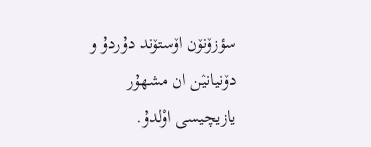سؤزۆنۆن اۆستۆند دۇردۇ و دۆنیانیٛن ان مشهۇر یازیچیسی اوْلدۇ.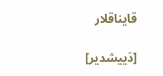قایناقلار

[دَییشدیر]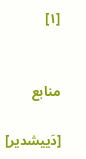[۱]


منابع

[دَییشدیر]